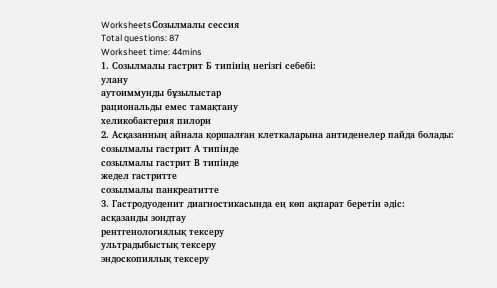WorksheetsСозылмалы сессия
Total questions: 87
Worksheet time: 44mins
1. Созылмалы гастрит Б типінің негізгі себебі:
улану
аутоиммунды бұзылыстар
рациональды емес тамақтану
хеликобактерия пилори
2. Асқазанның айнала қоршалған клеткаларына антиденелер пайда болады:
созылмалы гастрит А типінде
созылмалы гастрит В типінде
жедел гастритте
созылмалы панкреатитте
3. Гастродуоденит диагностикасында ең көп ақпарат беретін әдіс:
асқазанды зондтау
рентгенологиялық тексеру
ультрадыбыстық тексеру
эндоскопиялық тексеру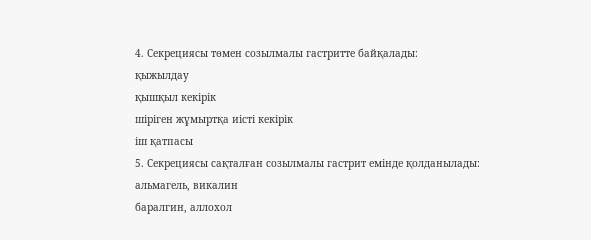4. Секрециясы төмен созылмалы гастритте байқалады:
қыжылдау
қышқыл кекірік
шіріген жұмыртқа иісті кекірік
іш қатпасы
5. Секрециясы сақталған созылмалы гастрит емінде қолданылады:
альмагель, викалин
баралгин, аллохол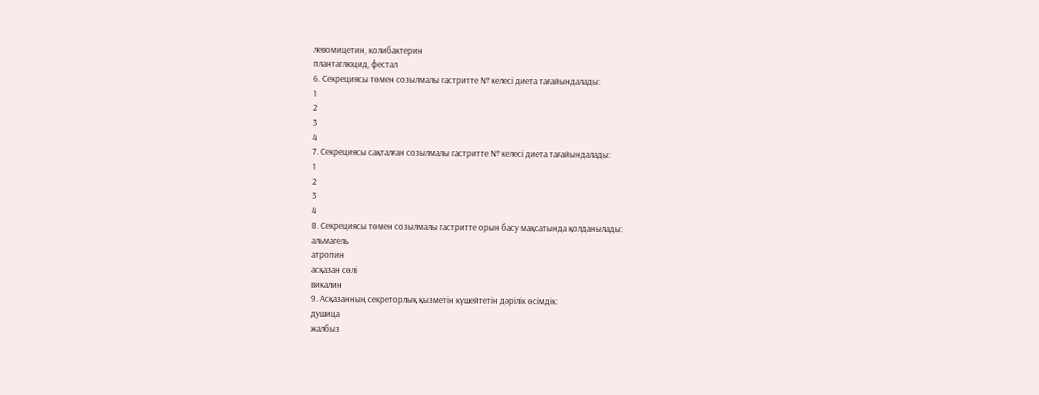левомицетин, колибактерин
плантаглюцид, фестал
6. Секрециясы төмен созылмалы гастритте № келесі диета тағайындалады:
1
2
3
4
7. Секрециясы сақталған созылмалы гастритте № келесі диета тағайындалады:
1
2
3
4
8. Секрециясы төмен созылмалы гастритте орын басу мақсатында қолданылады:
альмагель
атропин
асқазан сөлі
викалин
9. Асқазанның секреторлық қызметін күшейтетін дәрілік өсімдік:
душица
жалбыз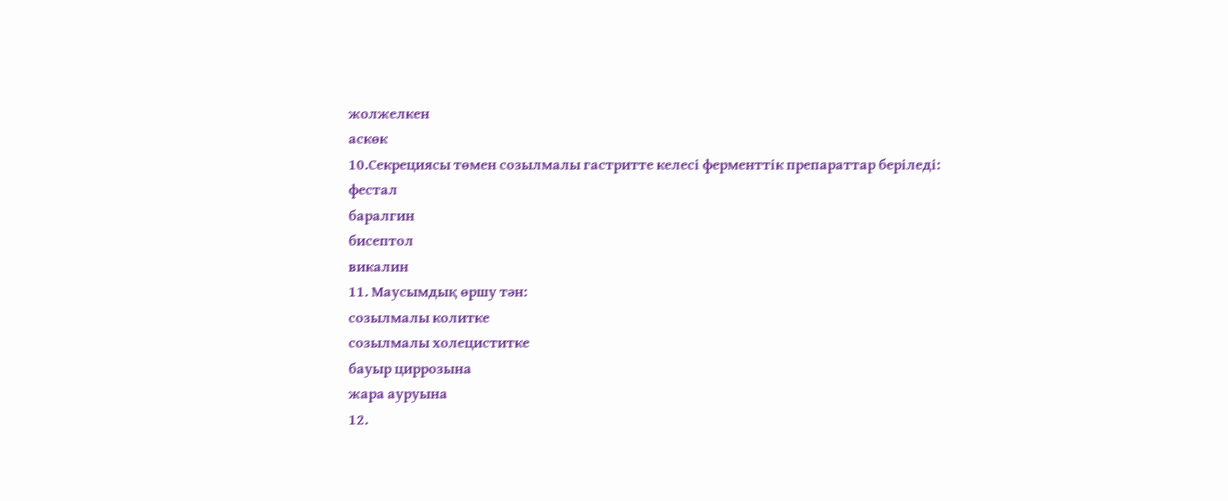жолжелкен
аскөк
10.Секрециясы төмен созылмалы гастритте келесі ферменттік препараттар беріледі:
фестал
баралгин
бисептол
викалин
11. Маусымдық өршу тән:
созылмалы колитке
созылмалы холециститке
бауыр циррозына
жара ауруына
12.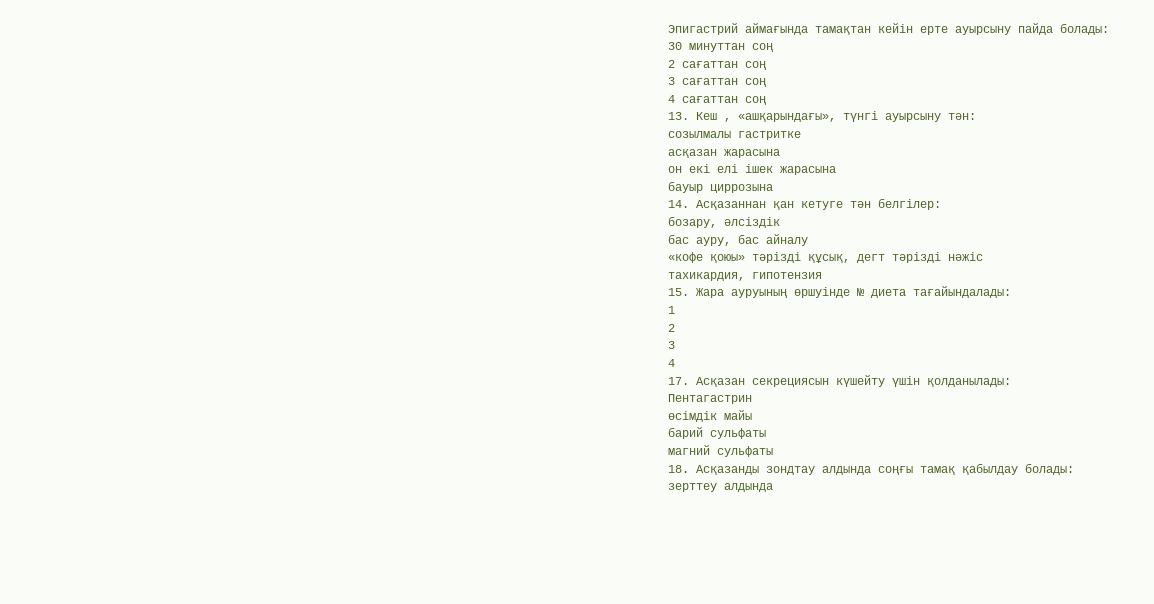Эпигастрий аймағында тамақтан кейін ерте ауырсыну пайда болады:
30 минуттан соң
2 сағаттан соң
3 сағаттан соң
4 сағаттан соң
13. Кеш , «ашқарындағы», түнгі ауырсыну тән:
созылмалы гастритке
асқазан жарасына
он екі елі ішек жарасына
бауыр циррозына
14. Асқазаннан қан кетуге тән белгілер:
бозару, әлсіздік
бас ауру, бас айналу
«кофе қоюы» тәрізді құсық, дегт тәрізді нәжіс
тахикардия, гипотензия
15. Жара ауруының өршуінде № диета тағайындалады:
1
2
3
4
17. Асқазан секрециясын күшейту үшін қолданылады:
Пентагастрин
өсімдік майы
барий сульфаты
магний сульфаты
18. Асқазанды зондтау алдында соңғы тамақ қабылдау болады:
зерттеу алдында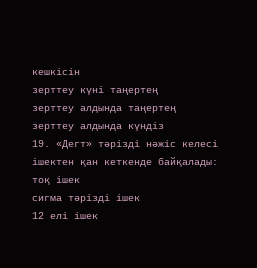кешкісін
зерттеу күні таңертең
зерттеу алдында таңертең
зерттеу алдында күндіз
19. «Дегт» тәрізді нәжіс келесі ішектен қан кеткенде байқалады:
тоқ ішек
сигма тәрізді ішек
12 елі ішек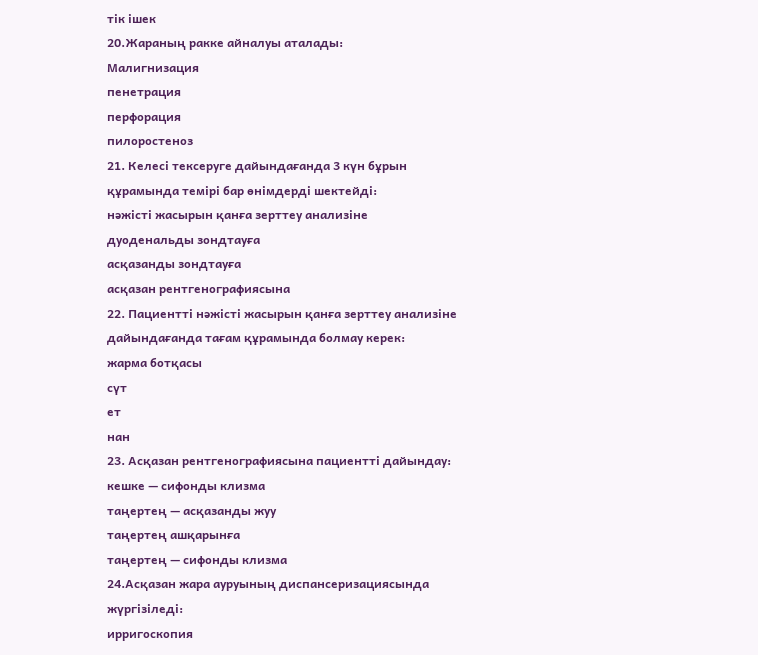тік ішек
20.Жараның ракке айналуы аталады:
Малигнизация
пенетрация
перфорация
пилоростеноз
21. Келесі тексеруге дайындағанда 3 күн бұрын құрамында темірі бар өнімдерді шектейді:
нәжісті жасырын қанға зерттеу анализіне
дуоденальды зондтауға
асқазанды зондтауға
асқазан рентгенографиясына
22. Пациентті нәжісті жасырын қанға зерттеу анализіне дайындағанда тағам құрамында болмау керек:
жарма ботқасы
сүт
ет
нан
23. Асқазан рентгенографиясына пациентті дайындау:
кешке — сифонды клизма
таңертең — асқазанды жуу
таңертең ашқарынға
таңертең — сифонды клизма
24.Асқазан жара ауруының диспансеризациясында жүргізіледі:
ирригоскопия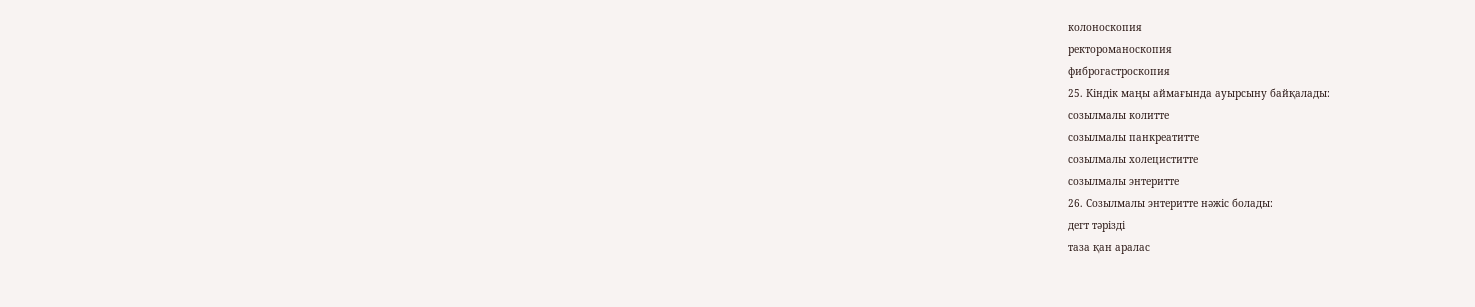колоноскопия
ректороманоскопия
фиброгастроскопия
25. Кіндік маңы аймағында ауырсыну байқалады:
созылмалы колитте
созылмалы панкреатитте
созылмалы холециститте
созылмалы энтеритте
26. Созылмалы энтеритте нәжіс болады:
дегт тәрізді
таза қан аралас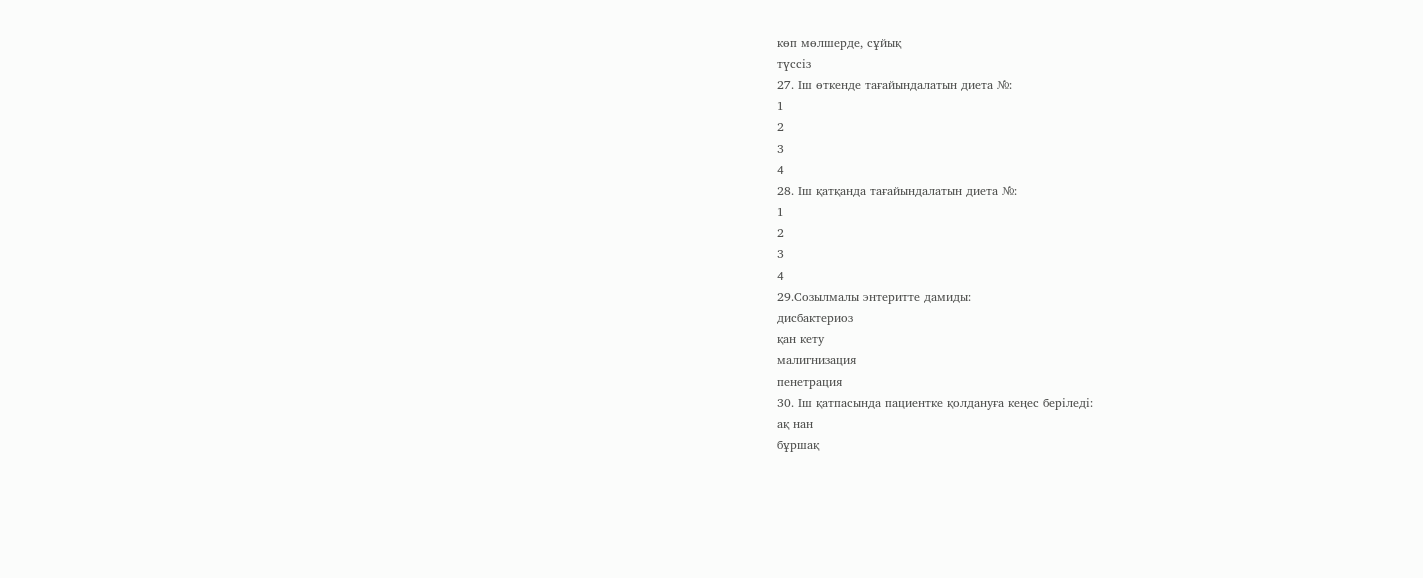көп мөлшерде, сұйық
түссіз
27. Іш өткенде тағайындалатын диета №:
1
2
3
4
28. Іш қатқанда тағайындалатын диета №:
1
2
3
4
29.Созылмалы энтеритте дамиды:
дисбактериоз
қан кету
малигнизация
пенетрация
30. Іш қатпасында пациентке қолдануға кеңес беріледі:
ақ нан
бұршақ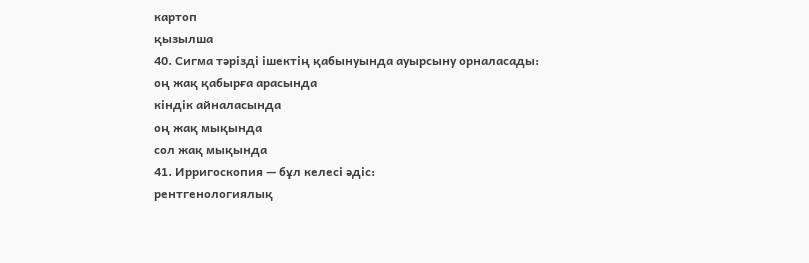картоп
қызылша
40. Сигма тәрізді ішектің қабынуында ауырсыну орналасады:
оң жақ қабырға арасында
кіндік айналасында
оң жақ мықында
сол жақ мықында
41. Ирригоскопия — бұл келесі әдіс:
рентгенологиялық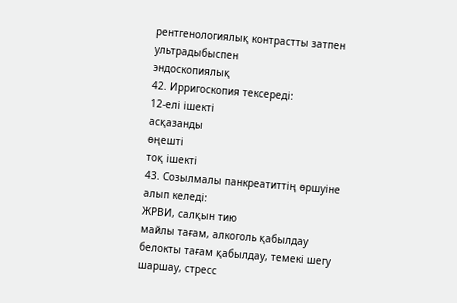рентгенологиялық контрастты затпен
ультрадыбыспен
эндоскопиялық
42. Ирригоскопия тексереді:
12-елі ішекті
асқазанды
өңешті
тоқ ішекті
43. Созылмалы панкреатиттің өршуіне алып келеді:
ЖРВИ, салқын тию
майлы тағам, алкоголь қабылдау
белокты тағам қабылдау, темекі шегу
шаршау, стресс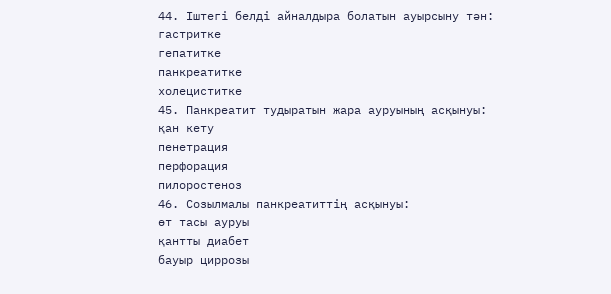44. Іштегі белді айналдыра болатын ауырсыну тән:
гастритке
гепатитке
панкреатитке
холециститке
45. Панкреатит тудыратын жара ауруының асқынуы:
қан кету
пенетрация
перфорация
пилоростеноз
46. Созылмалы панкреатиттің асқынуы:
өт тасы ауруы
қантты диабет
бауыр циррозы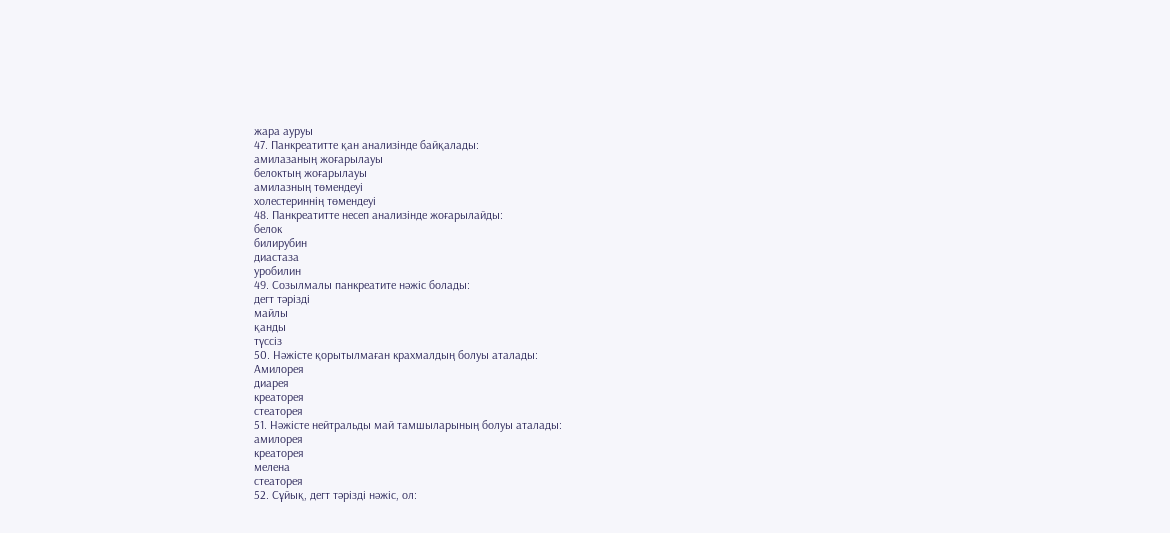жара ауруы
47. Панкреатитте қан анализінде байқалады:
амилазаның жоғарылауы
белоктың жоғарылауы
амилазның төмендеуі
холестериннің төмендеуі
48. Панкреатитте несеп анализінде жоғарылайды:
белок
билирубин
диастаза
уробилин
49. Созылмалы панкреатите нәжіс болады:
дегт тәрізді
майлы
қанды
түссіз
50. Нәжісте қорытылмаған крахмалдың болуы аталады:
Амилорея
диарея
креаторея
стеаторея
51. Нәжісте нейтральды май тамшыларының болуы аталады:
амилорея
креаторея
мелена
стеаторея
52. Сұйық, дегт тәрізді нәжіс, ол: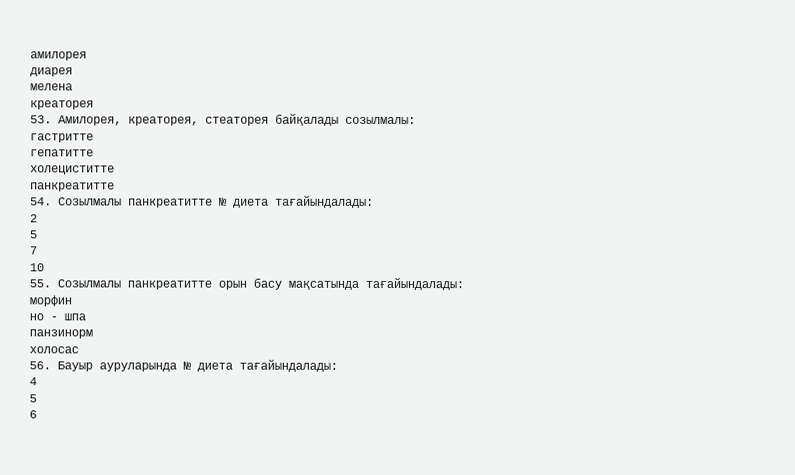амилорея
диарея
мелена
креаторея
53. Амилорея, креаторея, стеаторея байқалады созылмалы:
гастритте
гепатитте
холециститте
панкреатитте
54. Созылмалы панкреатитте № диета тағайындалады:
2
5
7
10
55. Созылмалы панкреатитте орын басу мақсатында тағайындалады:
морфин
но - шпа
панзинорм
холосас
56. Бауыр ауруларында № диета тағайындалады:
4
5
6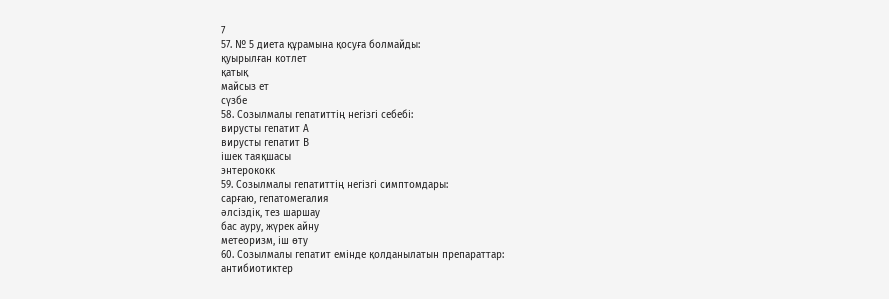7
57. № 5 диета құрамына қосуға болмайды:
қуырылған котлет
қатық
майсыз ет
сүзбе
58. Созылмалы гепатиттің негізгі себебі:
вирусты гепатит А
вирусты гепатит В
ішек таяқшасы
энтерококк
59. Созылмалы гепатиттің негізгі симптомдары:
сарғаю, гепатомегалия
әлсіздік, тез шаршау
бас ауру, жүрек айну
метеоризм, іш өту
60. Созылмалы гепатит емінде қолданылатын препараттар:
антибиотиктер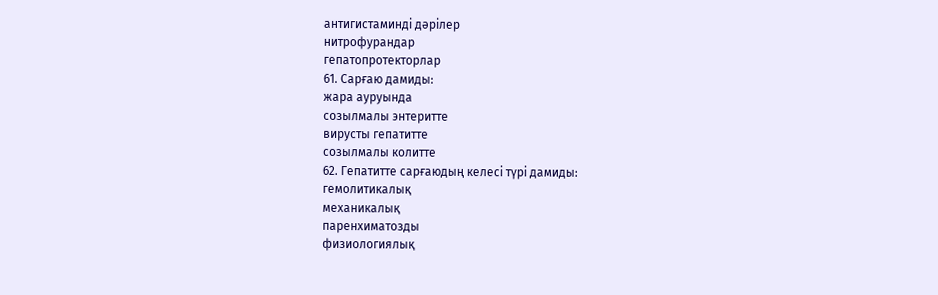антигистаминді дәрілер
нитрофурандар
гепатопротекторлар
61. Сарғаю дамиды:
жара ауруында
созылмалы энтеритте
вирусты гепатитте
созылмалы колитте
62. Гепатитте сарғаюдың келесі түрі дамиды:
гемолитикалық
механикалық
паренхиматозды
физиологиялық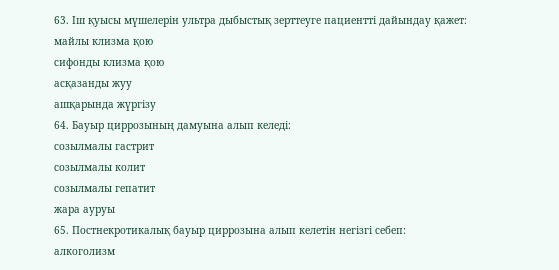63. Іш қуысы мүшелерін ультра дыбыстық зерттеуге пациентті дайындау қажет:
майлы клизма қою
сифонды клизма қою
асқазанды жуу
ашқарында жүргізу
64. Бауыр циррозының дамуына алып келеді:
созылмалы гастрит
созылмалы колит
созылмалы гепатит
жара ауруы
65. Постнекротикалық бауыр циррозына алып келетін негізгі себеп:
алкоголизм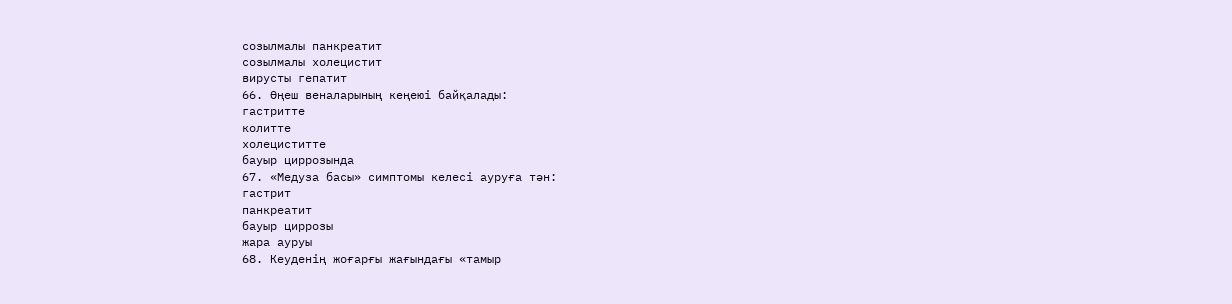созылмалы панкреатит
созылмалы холецистит
вирусты гепатит
66. Өңеш веналарының кеңеюі байқалады:
гастритте
колитте
холециститте
бауыр циррозында
67. «Медуза басы» симптомы келесі ауруға тән:
гастрит
панкреатит
бауыр циррозы
жара ауруы
68. Кеуденің жоғарғы жағындағы «тамыр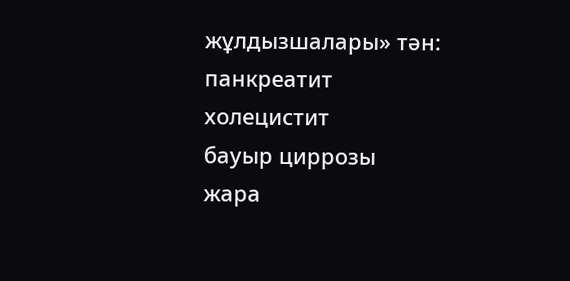жұлдызшалары» тән:
панкреатит
холецистит
бауыр циррозы
жара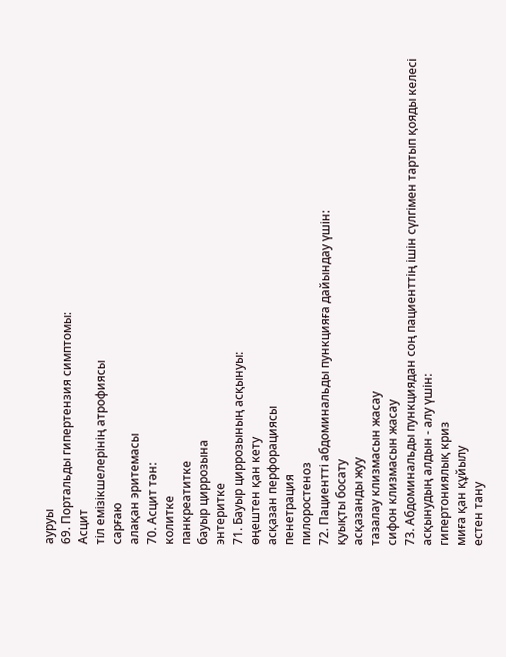ауруы
69. Портальды гипертензия симптомы:
Асцит
тіл емізікшелерінің атрофиясы
сарғаю
алақан эритемасы
70. Асцит тән:
колитке
панкреатитке
бауыр циррозына
энтеритке
71. Бауыр циррозының асқынуы:
өңештен қан кету
асқазан перфорациясы
пенетрация
пилоростеноз
72. Пациентті абдоминальды пункцияға дайындау үшін:
қуықты босату
асқазанды жуу
тазалау клизмасын жасау
сифон клизмасын жасау
73. Абдоминальды пункциядан соң пациенттің ішін сүлгімен тартып қояды келесі асқынудың алдын - алу үшін:
гипертониялық криз
миға қан құйылу
естен тану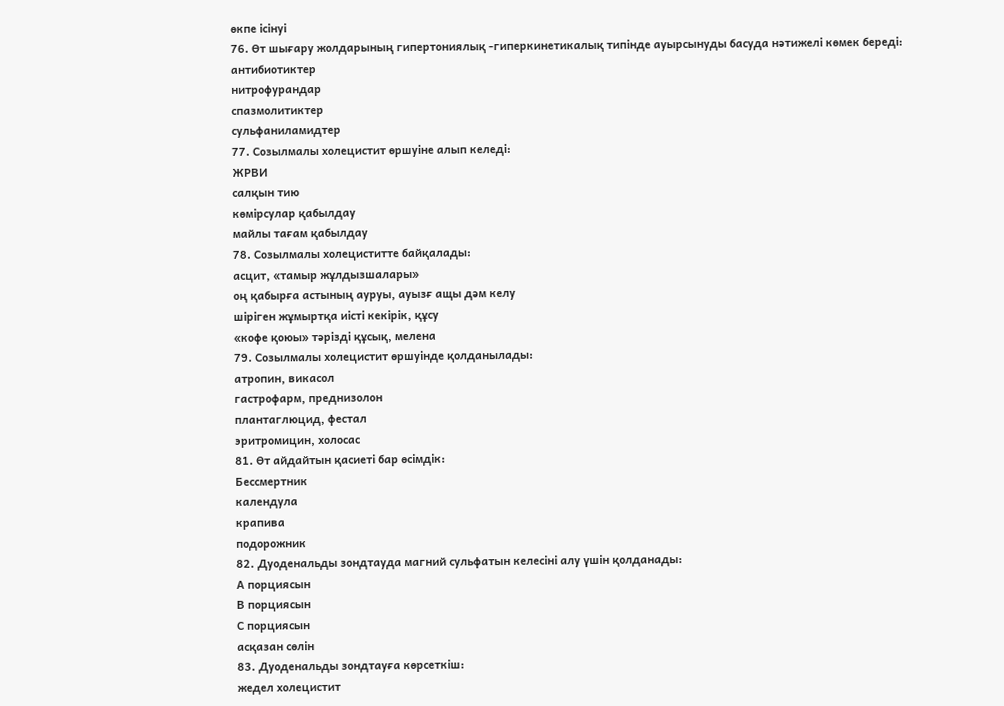өкпе ісінуі
76. Өт шығару жолдарының гипертониялық -гиперкинетикалық типінде ауырсынуды басуда нәтижелі көмек береді:
антибиотиктер
нитрофурандар
спазмолитиктер
сульфаниламидтер
77. Созылмалы холецистит өршуіне алып келеді:
ЖРВИ
салқын тию
көмірсулар қабылдау
майлы тағам қабылдау
78. Созылмалы холециститте байқалады:
асцит, «тамыр жұлдызшалары»
оң қабырға астының ауруы, ауызғ ащы дәм келу
шіріген жұмыртқа иісті кекірік, құсу
«кофе қоюы» тәрізді құсық, мелена
79. Созылмалы холецистит өршуінде қолданылады:
атропин, викасол
гастрофарм, преднизолон
плантаглюцид, фестал
эритромицин, холосас
81. Өт айдайтын қасиеті бар өсімдік:
Бессмертник
календула
крапива
подорожник
82. Дуоденальды зондтауда магний сульфатын келесіні алу үшін қолданады:
А порциясын
В порциясын
С порциясын
асқазан сөлін
83. Дуоденальды зондтауға көрсеткіш:
жедел холецистит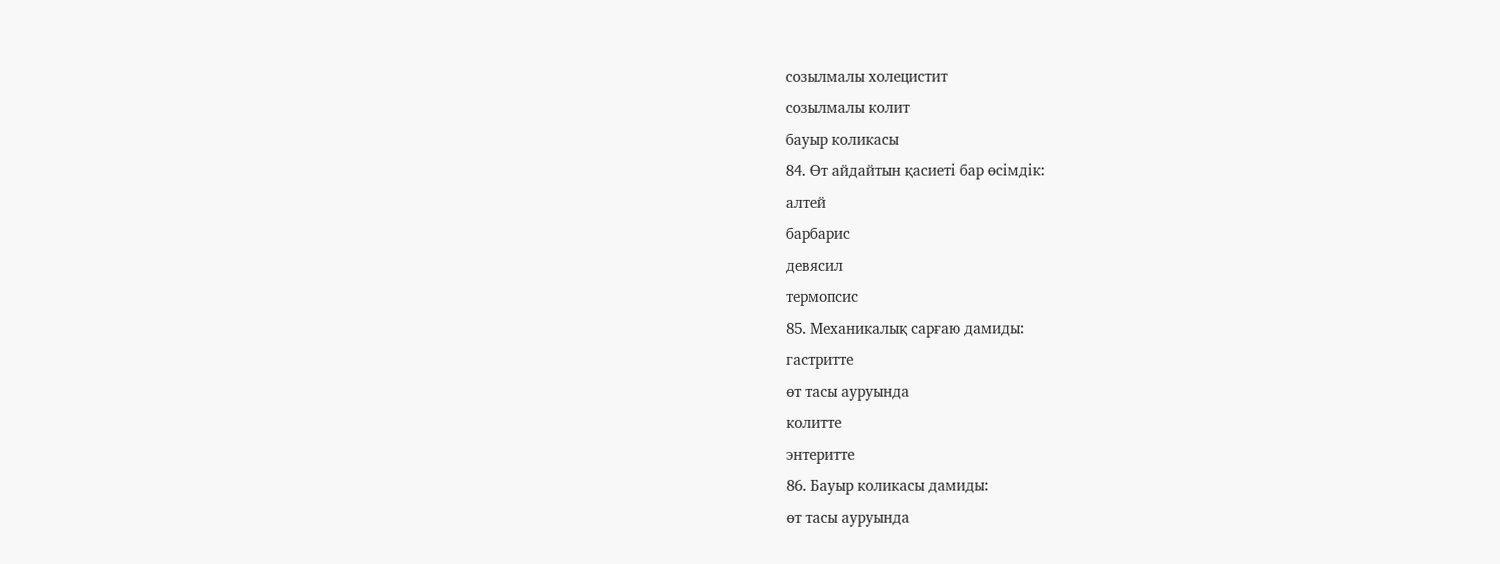созылмалы холецистит
созылмалы колит
бауыр коликасы
84. Өт айдайтын қасиеті бар өсімдік:
алтей
барбарис
девясил
термопсис
85. Механикалық сарғаю дамиды:
гастритте
өт тасы ауруында
колитте
энтеритте
86. Бауыр коликасы дамиды:
өт тасы ауруында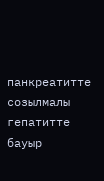панкреатитте
созылмалы гепатитте
бауыр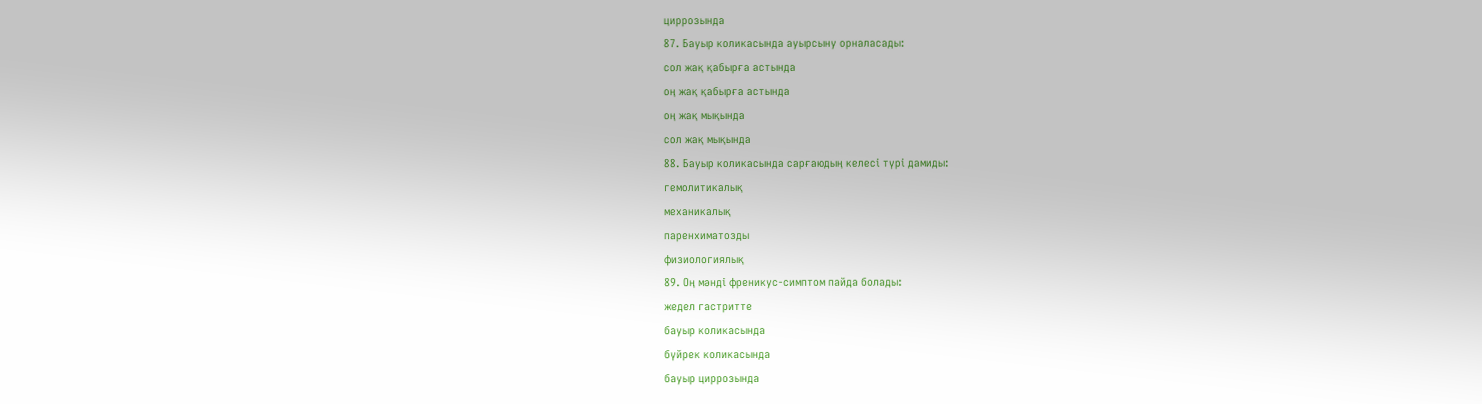циррозында
87. Бауыр коликасында ауырсыну орналасады:
сол жақ қабырға астында
оң жақ қабырға астында
оң жақ мықында
сол жақ мықында
88. Бауыр коликасында сарғаюдың келесі түрі дамиды:
гемолитикалық
механикалық
паренхиматозды
физиологиялық
89. Оң мәнді френикус-симптом пайда болады:
жедел гастритте
бауыр коликасында
бүйрек коликасында
бауыр циррозында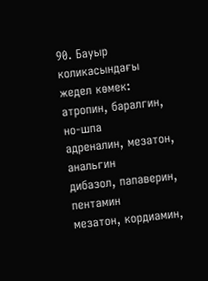90. Бауыр коликасындағы жедел көмек:
атропин, баралгин, но-шпа
адреналин, мезатон, анальгин
дибазол, папаверин, пентамин
мезатон, кордиамин,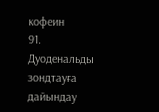кофеин
91. Дуоденальды зондтауға дайындау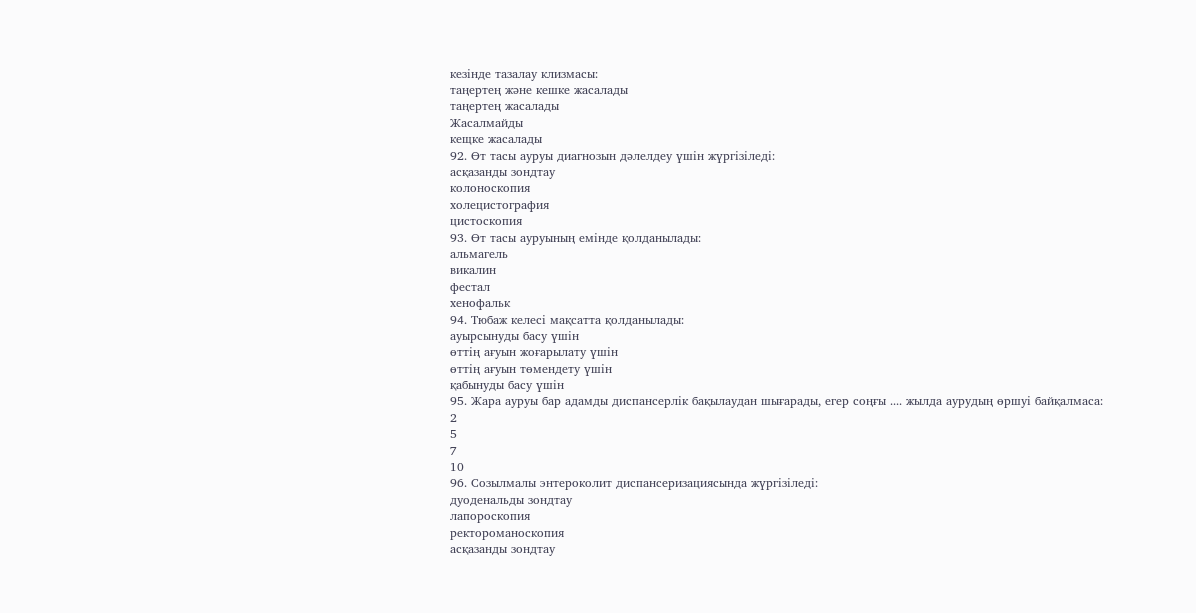кезінде тазалау клизмасы:
таңертең және кешке жасалады
таңертең жасалады
Жасалмайды
кещке жасалады
92. Өт тасы ауруы диагнозын дәлелдеу үшін жүргізіледі:
асқазанды зондтау
колоноскопия
холецистография
цистоскопия
93. Өт тасы ауруының емінде қолданылады:
альмагель
викалин
фестал
хенофальк
94. Тюбаж келесі мақсатта қолданылады:
ауырсынуды басу үшін
өттің ағуын жоғарылату үшін
өттің ағуын төмендету үшін
қабынуды басу үшін
95. Жара ауруы бар адамды диспансерлік бақылаудан шығарады, егер соңғы .... жылда аурудың өршуі байқалмаса:
2
5
7
10
96. Созылмалы энтероколит диспансеризациясында жүргізіледі:
дуоденальды зондтау
лапороскопия
ректороманоскопия
асқазанды зондтау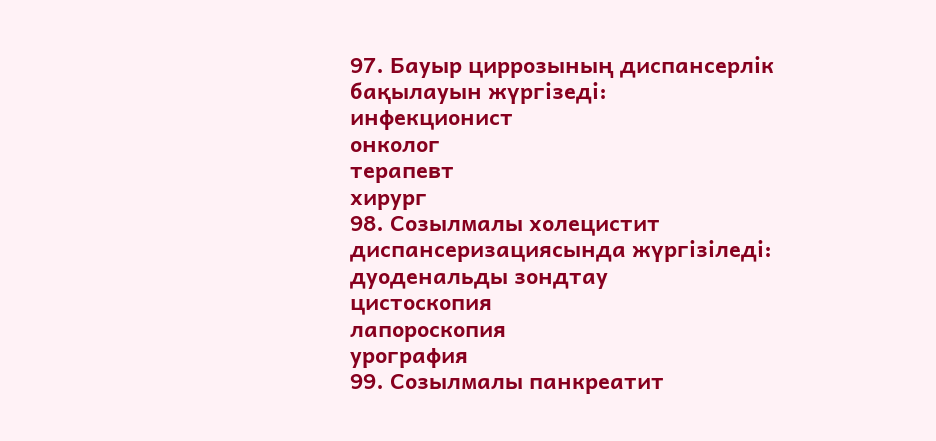97. Бауыр циррозының диспансерлік бақылауын жүргізеді:
инфекционист
онколог
терапевт
хирург
98. Созылмалы холецистит диспансеризациясында жүргізіледі:
дуоденальды зондтау
цистоскопия
лапороскопия
урография
99. Созылмалы панкреатит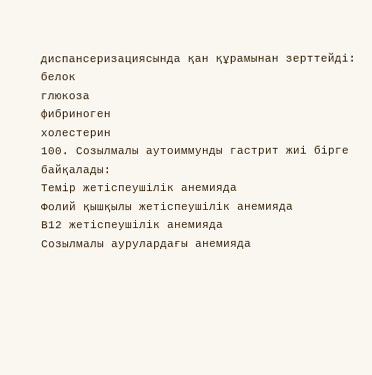диспансеризациясында қан құрамынан зерттейді:
белок
глюкоза
фибриноген
холестерин
100. Созылмалы аутоиммунды гастрит жиі бірге байқалады:
Темір жетіспеушілік анемияда
Фолий қышқылы жетіспеушілік анемияда
В12 жетіспеушілік анемияда
Созылмалы аурулардағы анемияда